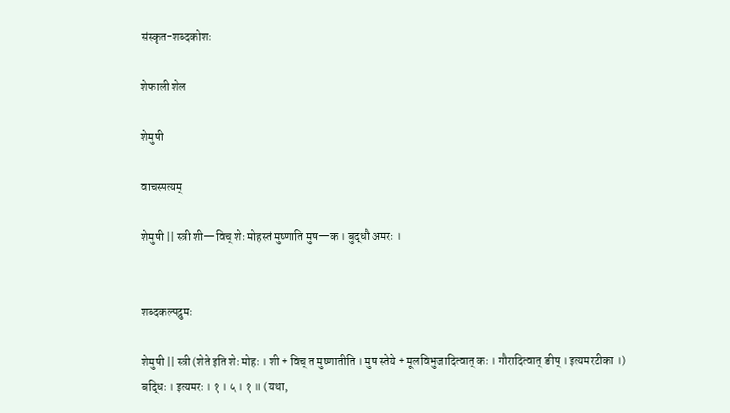संस्कृत-शब्दकोशः

शेफाली शेल

शेमुषी

वाचस्पत्यम्

शेमुषी || स्त्री शी—विच् शेः मोहस्तं मुष्णाति मुष—क । बुद्धौ अमरः ।


शब्दकल्पद्रुमः

शेमुषी || स्त्री (शेते इति शेः मोहः । शी + विच् त मुष्णातीति । मुष स्तेये + मूलविभुजादित्वात् कः । गौरादित्वात् ङीष् । इत्यमरटीका ।)
बद्धिः । इत्यमरः । १ । ५ । १ ॥ (यथा,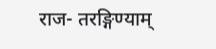राज- तरङ्गिण्याम्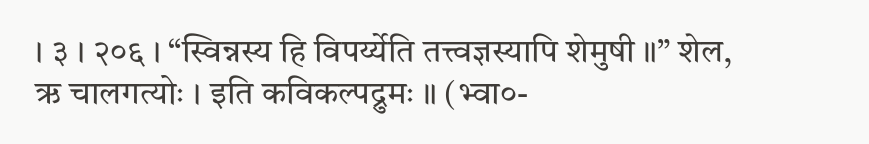। ३ । २०६ । “स्विन्नस्य हि विपर्य्येति तत्त्वज्ञस्यापि शेमुषी ॥” शेल, ऋ चालगत्योः । इति कविकल्पद्रुमः ॥ (भ्वा०-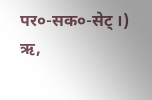पर०-सक०-सेट् ।)
ऋ,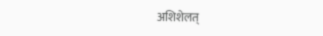अशिशेलत्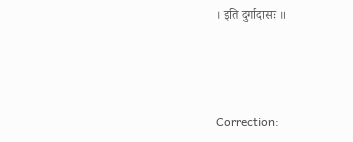। इति दुर्गादासः ॥



Correction: